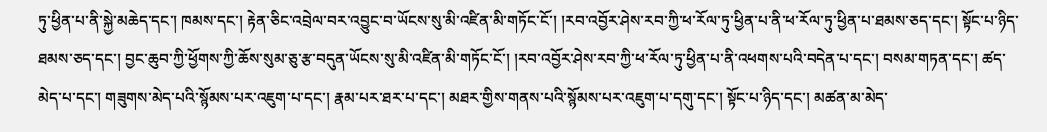ཏུ་ཕྱིན་པ་ནི་སྐྱེ་མཆེད་དང་། ཁམས་དང་། རྟེན་ཅིང་འབྲེལ་བར་འབྱུང་བ་ཡོངས་སུ་མི་འཛིན་མི་གཏོང་ངོ་། །རབ་འབྱོར་ཤེས་རབ་ཀྱི་ཕ་རོལ་ཏུ་ཕྱིན་པ་ནི་ཕ་རོལ་ཏུ་ཕྱིན་པ་ཐམས་ཅད་དང་། སྟོང་པ་ཉིད་ཐམས་ཅད་དང་། བྱང་ཆུབ་ཀྱི་ཕྱོགས་ཀྱི་ཆོས་སུམ་ཅུ་རྩ་བདུན་ཡོངས་སུ་མི་འཛིན་མི་གཏོང་ངོ་། །རབ་འབྱོར་ཤེས་རབ་ཀྱི་ཕ་རོལ་ཏུ་ཕྱིན་པ་ནི་འཕགས་པའི་བདེན་པ་དང་། བསམ་གཏན་དང་། ཚད་མེད་པ་དང་། གཟུགས་མེད་པའི་སྙོམས་པར་འཇུག་པ་དང་། རྣམ་པར་ཐར་པ་དང་། མཐར་གྱིས་གནས་པའི་སྙོམས་པར་འཇུག་པ་དགུ་དང་། སྟོང་པ་ཉིད་དང་། མཚན་མ་མེད་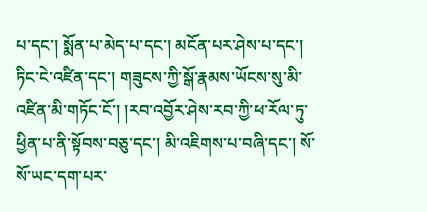པ་དང་། སྨོན་པ་མེད་པ་དང་། མངོན་པར་ཤེས་པ་དང་། ཏིང་ངེ་འཛིན་དང་། གཟུངས་ཀྱི་སྒོ་རྣམས་ཡོངས་སུ་མི་འཛིན་མི་གཏོང་ངོ་། །རབ་འབྱོར་ཤེས་རབ་ཀྱི་ཕ་རོལ་ཏུ་ཕྱིན་པ་ནི་སྟོབས་བཅུ་དང་། མི་འཇིགས་པ་བཞི་དང་། སོ་སོ་ཡང་དག་པར་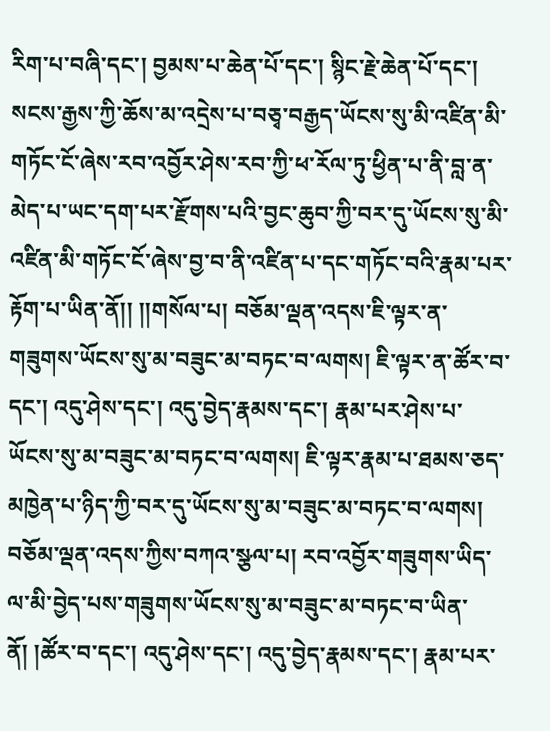རིག་པ་བཞི་དང་། བྱམས་པ་ཆེན་པོ་དང་། སྙིང་རྗེ་ཆེན་པོ་དང་། སངས་རྒྱས་ཀྱི་ཆོས་མ་འདྲེས་པ་བཅྭ་བརྒྱད་ཡོངས་སུ་མི་འཛིན་མི་གཏོང་ངོ་ཞེས་རབ་འབྱོར་ཤེས་རབ་ཀྱི་ཕ་རོལ་ཏུ་ཕྱིན་པ་ནི་བླ་ན་མེད་པ་ཡང་དག་པར་རྫོགས་པའི་བྱང་ཆུབ་ཀྱི་བར་དུ་ཡོངས་སུ་མི་འཛིན་མི་གཏོང་ངོ་ཞེས་བྱ་བ་ནི་འཛིན་པ་དང་གཏོང་བའི་རྣམ་པར་རྟོག་པ་ཡིན་ནོ།། །།གསོལ་པ། བཅོམ་ལྡན་འདས་ཇི་ལྟར་ན་གཟུགས་ཡོངས་སུ་མ་བཟུང་མ་བཏང་བ་ལགས། ཇི་ལྟར་ན་ཚོར་བ་དང་། འདུ་ཤེས་དང་། འདུ་བྱེད་རྣམས་དང་། རྣམ་པར་ཤེས་པ་ཡོངས་སུ་མ་བཟུང་མ་བཏང་བ་ལགས། ཇི་ལྟར་རྣམ་པ་ཐམས་ཅད་མཁྱེན་པ་ཉིད་ཀྱི་བར་དུ་ཡོངས་སུ་མ་བཟུང་མ་བཏང་བ་ལགས། བཅོམ་ལྡན་འདས་ཀྱིས་བཀའ་སྩལ་པ། རབ་འབྱོར་གཟུགས་ཡིད་ལ་མི་བྱེད་པས་གཟུགས་ཡོངས་སུ་མ་བཟུང་མ་བཏང་བ་ཡིན་ནོ། །ཚོར་བ་དང་། འདུ་ཤེས་དང་། འདུ་བྱེད་རྣམས་དང་། རྣམ་པར་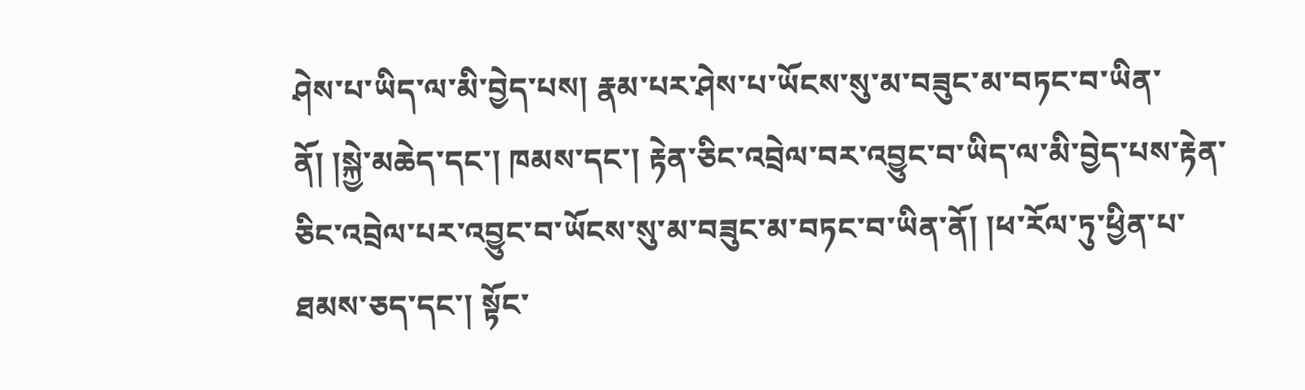ཤེས་པ་ཡིད་ལ་མི་བྱེད་པས། རྣམ་པར་ཤེས་པ་ཡོངས་སུ་མ་བཟུང་མ་བཏང་བ་ཡིན་ནོ། །སྐྱེ་མཆེད་དང་། ཁམས་དང་། རྟེན་ཅིང་འབྲེལ་བར་འབྱུང་བ་ཡིད་ལ་མི་བྱེད་པས་རྟེན་ཅིང་འབྲེལ་པར་འབྱུང་བ་ཡོངས་སུ་མ་བཟུང་མ་བཏང་བ་ཡིན་ནོ། །ཕ་རོལ་ཏུ་ཕྱིན་པ་ཐམས་ཅད་དང་། སྟོང་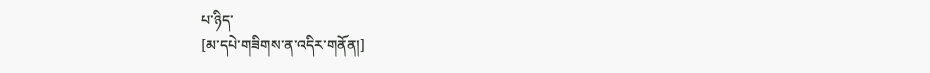པ་ཉིད་
[མ་དཔེ་གཟིགས་ན་འདིར་གནོན།]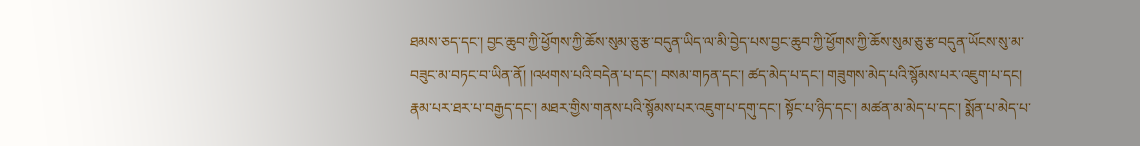ཐམས་ཅད་དང་། བྱང་ཆུབ་ཀྱི་ཕྱོགས་ཀྱི་ཆོས་སུམ་ཅུ་རྩ་བདུན་ཡིད་ལ་མི་བྱེད་པས་བྱང་ཆུབ་ཀྱི་ཕྱོགས་ཀྱི་ཆོས་སུམ་ཅུ་རྩ་བདུན་ཡོངས་སུ་མ་བཟུང་མ་བཏང་བ་ཡིན་ནོ། །འཕགས་པའི་བདེན་པ་དང་། བསམ་གཏན་དང་། ཚད་མེད་པ་དང་། གཟུགས་མེད་པའི་སྙོམས་པར་འཇུག་པ་དང། རྣམ་པར་ཐར་པ་བརྒྱད་དང་། མཐར་གྱིས་གནས་པའི་སྙོམས་པར་འཇུག་པ་དགུ་དང་། སྟོང་པ་ཉིད་དང་། མཚན་མ་མེད་པ་དང་། སྨོན་པ་མེད་པ་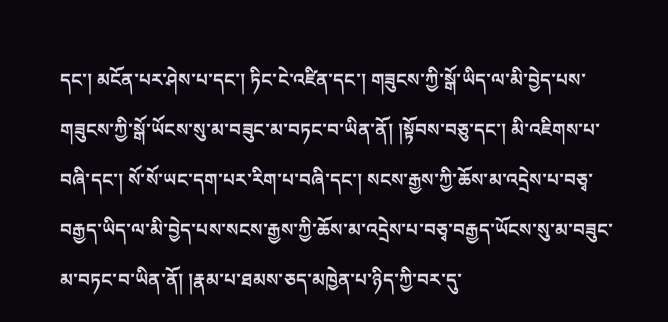དང་། མངོན་པར་ཤེས་པ་དང་། ཏིང་ངེ་འཛིན་དང་། གཟུངས་ཀྱི་སྒོ་ཡིད་ལ་མི་བྱེད་པས་གཟུངས་ཀྱི་སྒོ་ཡོངས་སུ་མ་བཟུང་མ་བཏང་བ་ཡིན་ནོ། །སྟོབས་བཅུ་དང་། མི་འཇིགས་པ་བཞི་དང་། སོ་སོ་ཡང་དག་པར་རིག་པ་བཞི་དང་། སངས་རྒྱས་ཀྱི་ཆོས་མ་འདྲེས་པ་བཅྭ་བརྒྱད་ཡིད་ལ་མི་བྱེད་པས་སངས་རྒྱས་ཀྱི་ཆོས་མ་འདྲེས་པ་བཅྭ་བརྒྱད་ཡོངས་སུ་མ་བཟུང་མ་བཏང་བ་ཡིན་ནོ། །རྣམ་པ་ཐམས་ཅད་མཁྱེན་པ་ཉིད་ཀྱི་བར་དུ་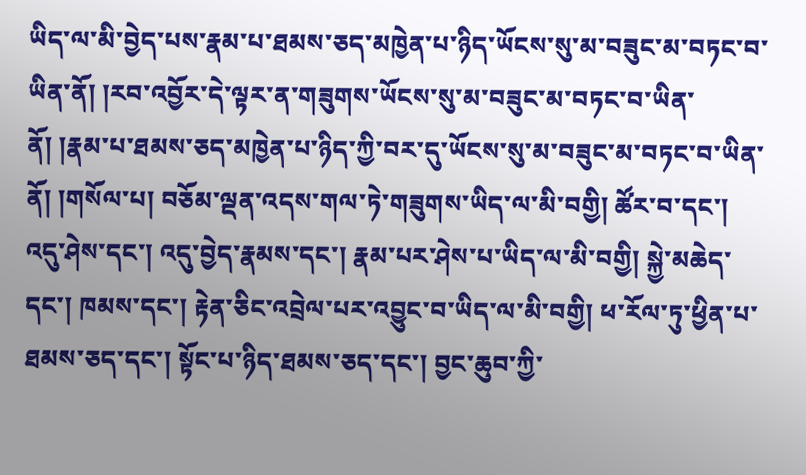ཡིད་ལ་མི་བྱེད་པས་རྣམ་པ་ཐམས་ཅད་མཁྱེན་པ་ཉིད་ཡོངས་སུ་མ་བཟུང་མ་བཏང་བ་ཡིན་ནོ། །རབ་འབྱོར་དེ་ལྟར་ན་གཟུགས་ཡོངས་སུ་མ་བཟུང་མ་བཏང་བ་ཡིན་ནོ། །རྣམ་པ་ཐམས་ཅད་མཁྱེན་པ་ཉིད་ཀྱི་བར་དུ་ཡོངས་སུ་མ་བཟུང་མ་བཏང་བ་ཡིན་ནོ། །གསོལ་པ། བཅོམ་ལྡན་འདས་གལ་ཏེ་གཟུགས་ཡིད་ལ་མི་བགྱི། ཚོར་བ་དང་། འདུ་ཤེས་དང་། འདུ་བྱེད་རྣམས་དང་། རྣམ་པར་ཤེས་པ་ཡིད་ལ་མི་བགྱི། སྐྱེ་མཆེད་དང་། ཁམས་དང་། རྟེན་ཅིང་འབྲེལ་པར་འབྱུང་བ་ཡིད་ལ་མི་བགྱི། ཕ་རོལ་ཏུ་ཕྱིན་པ་ཐམས་ཅད་དང་། སྟོང་པ་ཉིད་ཐམས་ཅད་དང་། བྱང་ཆུབ་ཀྱི་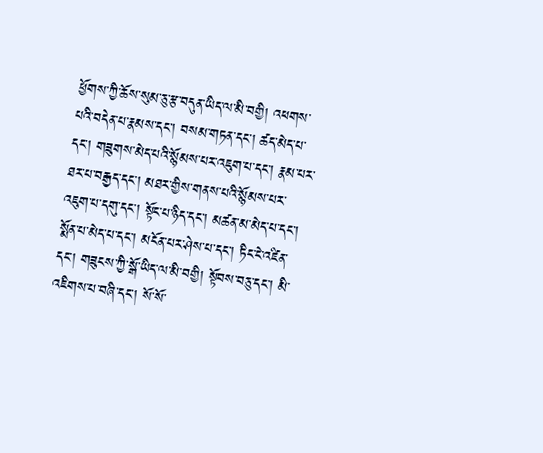ཕྱོགས་ཀྱི་ཆོས་སུམ་ཅུ་རྩ་བདུན་ཡིད་ལ་མི་བགྱི། འཕགས་པའི་བདེན་པ་རྣམས་དང་། བསམ་གཏན་དང་། ཚད་མེད་པ་དང་། གཟུགས་མེད་པའི་སྙོམས་པར་འཇུག་པ་དང་། རྣམ་པར་ཐར་པ་བརྒྱད་དང་། མཐར་གྱིས་གནས་པའི་སྙོམས་པར་འཇུག་པ་དགུ་དང་། སྟོང་པ་ཉིད་དང་། མཚན་མ་མེད་པ་དང་། སྨོན་པ་མེད་པ་དང་། མངོན་པར་ཤེས་པ་དང་། ཏིང་ངེ་འཛིན་དང་། གཟུངས་ཀྱི་སྒོ་ཡིད་ལ་མི་བགྱི། སྟོབས་བཅུ་དང་། མི་འཇིགས་པ་བཞི་དང་། སོ་སོ་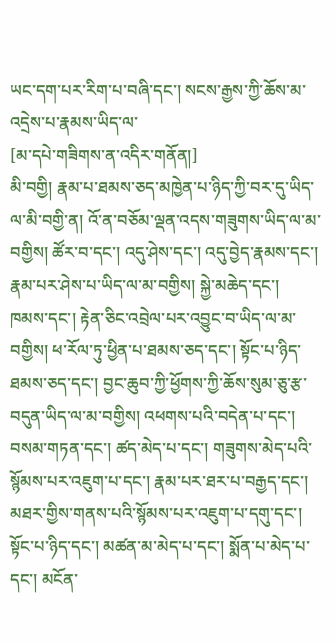ཡང་དག་པར་རིག་པ་བཞི་དང་། སངས་རྒྱས་ཀྱི་ཆོས་མ་འདྲེས་པ་རྣམས་ཡིད་ལ་
[མ་དཔེ་གཟིགས་ན་འདིར་གནོན།]
མི་བགྱི། རྣམ་པ་ཐམས་ཅད་མཁྱེན་པ་ཉིད་ཀྱི་བར་དུ་ཡིད་ལ་མི་བགྱི་ན། འོ་ན་བཅོམ་ལྡན་འདས་གཟུགས་ཡིད་ལ་མ་བགྱིས། ཚོར་བ་དང་། འདུ་ཤེས་དང་། འདུ་བྱེད་རྣམས་དང་། རྣམ་པར་ཤེས་པ་ཡིད་ལ་མ་བགྱིས། སྐྱེ་མཆེད་དང་། ཁམས་དང་། རྟེན་ཅིང་འབྲེལ་པར་འབྱུང་བ་ཡིད་ལ་མ་བགྱིས། ཕ་རོལ་ཏུ་ཕྱིན་པ་ཐམས་ཅད་དང་། སྟོང་པ་ཉིད་ཐམས་ཅད་དང་། བྱང་ཆུབ་ཀྱི་ཕྱོགས་ཀྱི་ཆོས་སུམ་ཅུ་རྩ་བདུན་ཡིད་ལ་མ་བགྱིས། འཕགས་པའི་བདེན་པ་དང་། བསམ་གཏན་དང་། ཚད་མེད་པ་དང་། གཟུགས་མེད་པའི་སྙོམས་པར་འཇུག་པ་དང་། རྣམ་པར་ཐར་པ་བརྒྱད་དང་། མཐར་གྱིས་གནས་པའི་སྙོམས་པར་འཇུག་པ་དགུ་དང་། སྟོང་པ་ཉིད་དང་། མཚན་མ་མེད་པ་དང་། སྨོན་པ་མེད་པ་དང་། མངོན་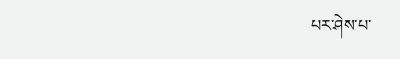པར་ཤེས་པ་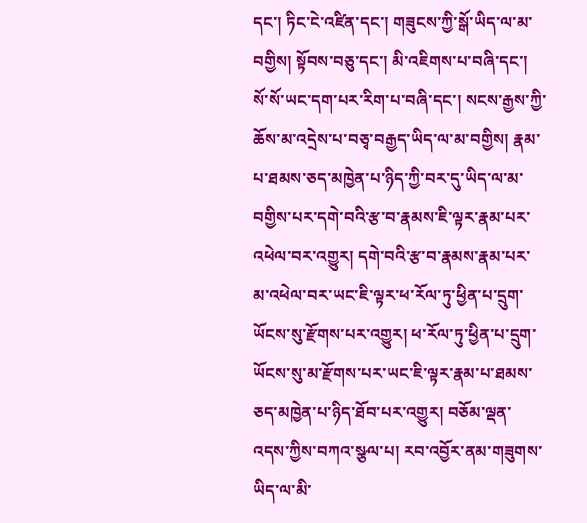དང་། ཏིང་ངེ་འཛིན་དང་། གཟུངས་ཀྱི་སྒོ་ཡིད་ལ་མ་བགྱིས། སྟོབས་བཅུ་དང་། མི་འཇིགས་པ་བཞི་དང་། སོ་སོ་ཡང་དག་པར་རིག་པ་བཞི་དང་། སངས་རྒྱས་ཀྱི་ཆོས་མ་འདྲེས་པ་བཅྭ་བརྒྱད་ཡིད་ལ་མ་བགྱིས། རྣམ་པ་ཐམས་ཅད་མཁྱེན་པ་ཉིད་ཀྱི་བར་དུ་ཡིད་ལ་མ་བགྱིས་པར་དགེ་བའི་རྩ་བ་རྣམས་ཇི་ལྟར་རྣམ་པར་འཕེལ་བར་འགྱུར། དགེ་བའི་རྩ་བ་རྣམས་རྣམ་པར་མ་འཕེལ་བར་ཡང་ཇི་ལྟར་ཕ་རོལ་ཏུ་ཕྱིན་པ་དྲུག་ཡོངས་སུ་རྫོགས་པར་འགྱུར། ཕ་རོལ་ཏུ་ཕྱིན་པ་དྲུག་ཡོངས་སུ་མ་རྫོགས་པར་ཡང་ཇི་ལྟར་རྣམ་པ་ཐམས་ཅད་མཁྱེན་པ་ཉིད་ཐོབ་པར་འགྱུར། བཅོམ་ལྡན་འདས་ཀྱིས་བཀའ་སྩལ་པ། རབ་འབྱོར་ནམ་གཟུགས་ཡིད་ལ་མི་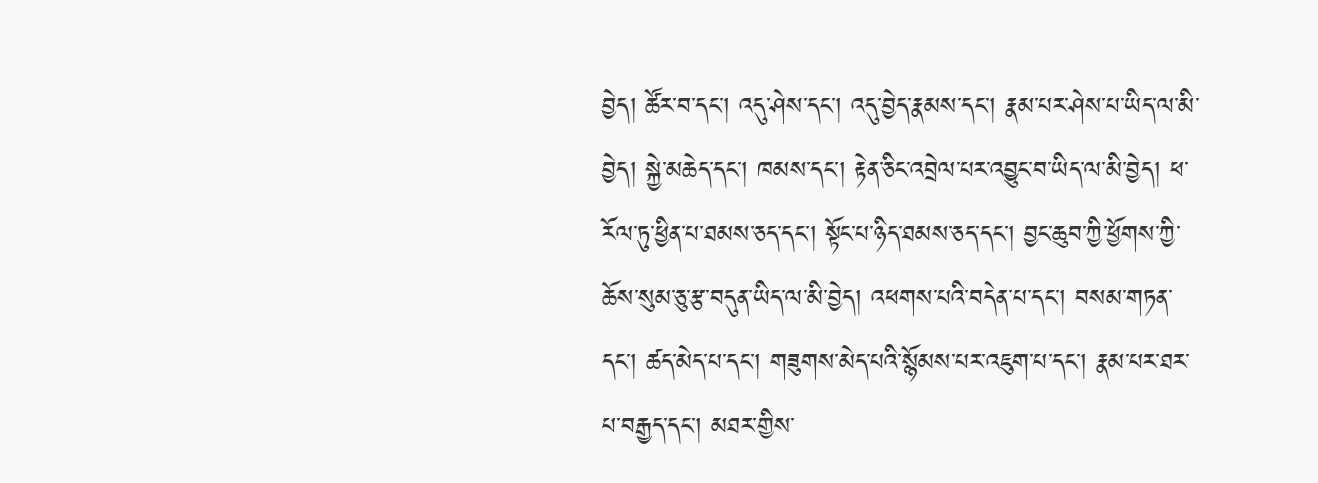བྱེད། ཚོར་བ་དང་། འདུ་ཤེས་དང་། འདུ་བྱེད་རྣམས་དང་། རྣམ་པར་ཤེས་པ་ཡིད་ལ་མི་བྱེད། སྐྱེ་མཆེད་དང་། ཁམས་དང་། རྟེན་ཅིང་འབྲེལ་པར་འབྱུང་བ་ཡིད་ལ་མི་བྱེད། ཕ་རོལ་ཏུ་ཕྱིན་པ་ཐམས་ཅད་དང་། སྟོང་པ་ཉིད་ཐམས་ཅད་དང་། བྱང་ཆུབ་ཀྱི་ཕྱོགས་ཀྱི་ཆོས་སུམ་ཅུ་རྩ་བདུན་ཡིད་ལ་མི་བྱེད། འཕགས་པའི་བདེན་པ་དང་། བསམ་གཏན་དང་། ཚད་མེད་པ་དང་། གཟུགས་མེད་པའི་སྙོམས་པར་འཇུག་པ་དང་། རྣམ་པར་ཐར་པ་བརྒྱད་དང་། མཐར་གྱིས་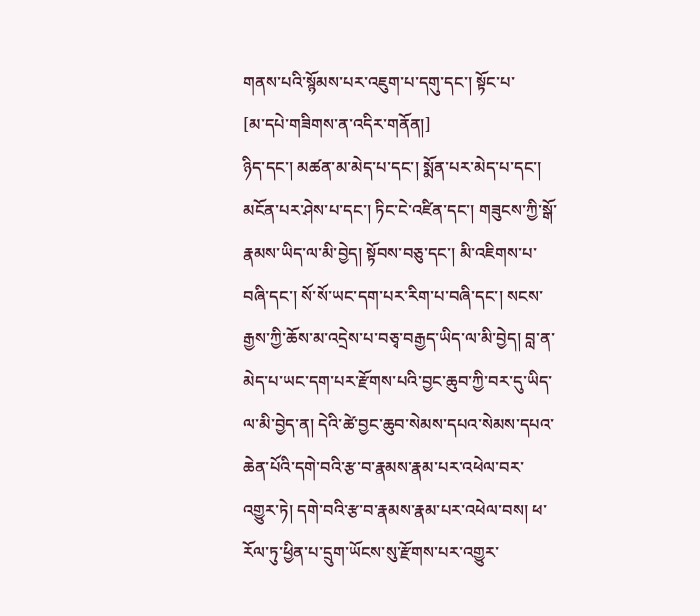གནས་པའི་སྙོམས་པར་འཇུག་པ་དགུ་དང་། སྟོང་པ་
[མ་དཔེ་གཟིགས་ན་འདིར་གནོན།]
ཉིད་དང་། མཚན་མ་མེད་པ་དང་། སྨོན་པར་མེད་པ་དང་། མངོན་པར་ཤེས་པ་དང་། ཏིང་ངེ་འཛིན་དང་། གཟུངས་ཀྱི་སྒོ་རྣམས་ཡིད་ལ་མི་བྱེད། སྟོབས་བཅུ་དང་། མི་འཇིགས་པ་བཞི་དང་། སོ་སོ་ཡང་དག་པར་རིག་པ་བཞི་དང་། སངས་རྒྱས་ཀྱི་ཆོས་མ་འདྲེས་པ་བཅྭ་བརྒྱད་ཡིད་ལ་མི་བྱེད། བླ་ན་མེད་པ་ཡང་དག་པར་རྫོགས་པའི་བྱང་ཆུབ་ཀྱི་བར་དུ་ཡིད་ལ་མི་བྱེད་ན། དེའི་ཚེ་བྱང་ཆུབ་སེམས་དཔའ་སེམས་དཔའ་ཆེན་པོའི་དགེ་བའི་རྩ་བ་རྣམས་རྣམ་པར་འཕེལ་བར་འགྱུར་ཏེ། དགེ་བའི་རྩ་བ་རྣམས་རྣམ་པར་འཕེལ་བས། ཕ་རོལ་ཏུ་ཕྱིན་པ་དྲུག་ཡོངས་སུ་རྫོགས་པར་འགྱུར་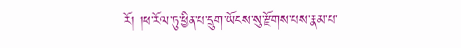རོ། །ཕ་རོལ་ཏུ་ཕྱིན་པ་དྲུག་ཡོངས་སུ་རྫོགས་པས་རྣམ་པ་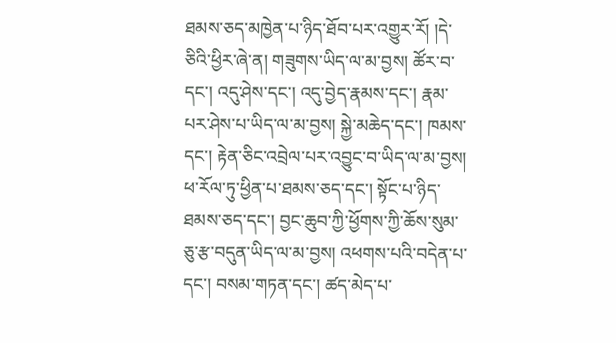ཐམས་ཅད་མཁྱེན་པ་ཉིད་ཐོབ་པར་འགྱུར་རོ། །དེ་ཅིའི་ཕྱིར་ཞེ་ན། གཟུགས་ཡིད་ལ་མ་བྱས། ཚོར་བ་དང་། འདུ་ཤེས་དང་། འདུ་བྱེད་རྣམས་དང་། རྣམ་པར་ཤེས་པ་ཡིད་ལ་མ་བྱས། སྐྱེ་མཆེད་དང་། ཁམས་དང་། རྟེན་ཅིང་འབྲེལ་པར་འབྱུང་བ་ཡིད་ལ་མ་བྱས། ཕ་རོལ་ཏུ་ཕྱིན་པ་ཐམས་ཅད་དང་། སྟོང་པ་ཉིད་ཐམས་ཅད་དང་། བྱང་ཆུབ་ཀྱི་ཕྱོགས་ཀྱི་ཆོས་སུམ་ཅུ་རྩ་བདུན་ཡིད་ལ་མ་བྱས། འཕགས་པའི་བདེན་པ་དང་། བསམ་གཏན་དང་། ཚད་མེད་པ་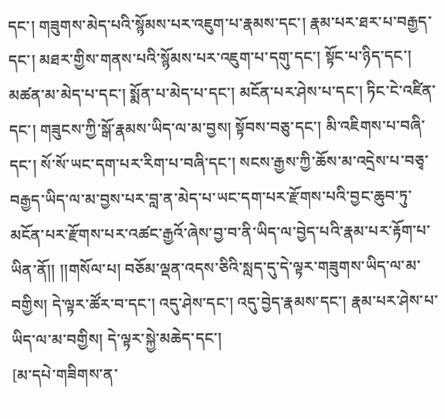དང་། གཟུགས་མེད་པའི་སྙོམས་པར་འཇུག་པ་རྣམས་དང་། རྣམ་པར་ཐར་པ་བརྒྱད་དང་། མཐར་གྱིས་གནས་པའི་སྙོམས་པར་འཇུག་པ་དགུ་དང་། སྟོང་པ་ཉིད་དང་། མཚན་མ་མེད་པ་དང་། སྨོན་པ་མེད་པ་དང་། མངོན་པར་ཤེས་པ་དང་། ཏིང་ངེ་འཛིན་དང་། གཟུངས་ཀྱི་སྒོ་རྣམས་ཡིད་ལ་མ་བྱས། སྟོབས་བཅུ་དང་། མི་འཇིགས་པ་བཞི་དང་། སོ་སོ་ཡང་དག་པར་རིག་པ་བཞི་དང་། སངས་རྒྱས་ཀྱི་ཆོས་མ་འདྲེས་པ་བཅྭ་བརྒྱད་ཡིད་ལ་མ་བྱས་པར་བླ་ན་མེད་པ་ཡང་དག་པར་རྫོགས་པའི་བྱང་ཆུབ་ཏུ་མངོན་པར་རྫོགས་པར་འཚང་རྒྱའོ་ཞེས་བྱ་བ་ནི་ཡིད་ལ་བྱེད་པའི་རྣམ་པར་རྟོག་པ་ཡིན་ནོ།། །།གསོལ་པ། བཅོམ་ལྡན་འདས་ཅིའི་སླད་དུ་དེ་ལྟར་གཟུགས་ཡིད་ལ་མ་བགྱིས། དེ་ལྟར་ཚོར་བ་དང་། འདུ་ཤེས་དང་། འདུ་བྱེད་རྣམས་དང་། རྣམ་པར་ཤེས་པ་ཡིད་ལ་མ་བགྱིས། དེ་ལྟར་སྐྱེ་མཆེད་དང་།
[མ་དཔེ་གཟིགས་ན་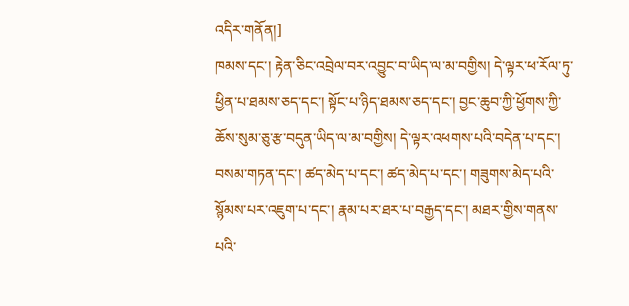འདིར་གནོན།]
ཁམས་དང་། རྟེན་ཅིང་འབྲེལ་བར་འབྱུང་བ་ཡིད་ལ་མ་བགྱིས། དེ་ལྟར་ཕ་རོལ་ཏུ་ཕྱིན་པ་ཐམས་ཅད་དང་། སྟོང་པ་ཉིད་ཐམས་ཅད་དང་། བྱང་ཆུབ་ཀྱི་ཕྱོགས་ཀྱི་ཆོས་སུམ་ཅུ་རྩ་བདུན་ཡིད་ལ་མ་བགྱིས། དེ་ལྟར་འཕགས་པའི་བདེན་པ་དང་། བསམ་གཏན་དང་། ཚད་མེད་པ་དང་། ཚད་མེད་པ་དང་། གཟུགས་མེད་པའི་སྙོམས་པར་འཇུག་པ་དང་། རྣམ་པར་ཐར་པ་བརྒྱད་དང་། མཐར་གྱིས་གནས་པའི་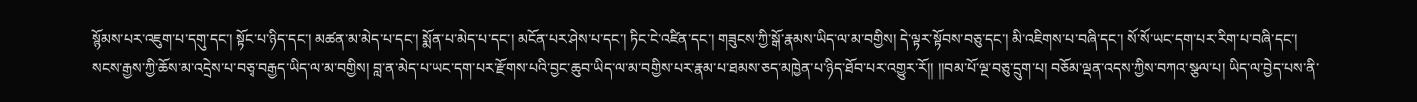སྙོམས་པར་འཇུག་པ་དགུ་དང་། སྟོང་པ་ཉིད་དང་། མཚན་མ་མེད་པ་དང་། སྨོན་པ་མེད་པ་དང་། མངོན་པར་ཤེས་པ་དང་། ཏིང་ངེ་འཛིན་དང་། གཟུངས་ཀྱི་སྒོ་རྣམས་ཡིད་ལ་མ་བགྱིས། དེ་ལྟར་སྟོབས་བཅུ་དང་། མི་འཇིགས་པ་བཞི་དང་། སོ་སོ་ཡང་དག་པར་རིག་པ་བཞི་དང་། སངས་རྒྱས་ཀྱི་ཆོས་མ་འདྲེས་པ་བཅྭ་བརྒྱད་ཡིད་ལ་མ་བགྱིས། བླ་ན་མེད་པ་ཡང་དག་པར་རྫོགས་པའི་བྱང་ཆུབ་ཡིད་ལ་མ་བགྱིས་པར་རྣམ་པ་ཐམས་ཅད་མཁྱེན་པ་ཉིད་ཐོབ་པར་འགྱུར་རོ།། །།བམ་པོ་ལྔ་བཅུ་དྲུག་པ། བཅོམ་ལྡན་འདས་ཀྱིས་བཀའ་སྩལ་པ། ཡིད་ལ་བྱེད་པས་ནི་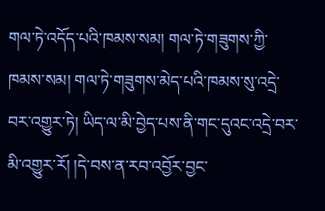གལ་ཏེ་འདོད་པའི་ཁམས་སམ། གལ་ཏེ་གཟུགས་ཀྱི་ཁམས་སམ། གལ་ཏེ་གཟུགས་མེད་པའི་ཁམས་སུ་འདྲེ་བར་འགྱུར་ཏེ། ཡིད་ལ་མི་བྱེད་པས་ནི་གང་དུའང་འདྲེ་བར་མི་འགྱུར་རོ། །དེ་བས་ན་རབ་འབྱོར་བྱང་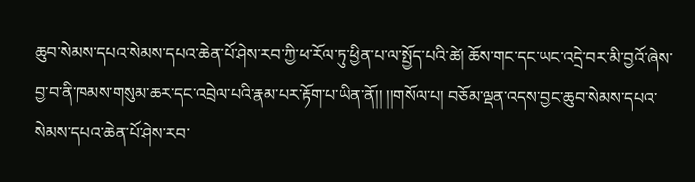ཆུབ་སེམས་དཔའ་སེམས་དཔའ་ཆེན་པོ་ཤེས་རབ་ཀྱི་ཕ་རོལ་ཏུ་ཕྱིན་པ་ལ་སྤྱོད་པའི་ཚེ། ཆོས་གང་དང་ཡང་འདྲེ་བར་མི་བྱའོ་ཞེས་བྱ་བ་ནི་ཁམས་གསུམ་ཆར་དང་འབྲེལ་པའི་རྣམ་པར་རྟོག་པ་ཡིན་ནོ།། །།གསོལ་པ། བཅོམ་ལྡན་འདས་བྱང་ཆུབ་སེམས་དཔའ་སེམས་དཔའ་ཆེན་པོ་ཤེས་རབ་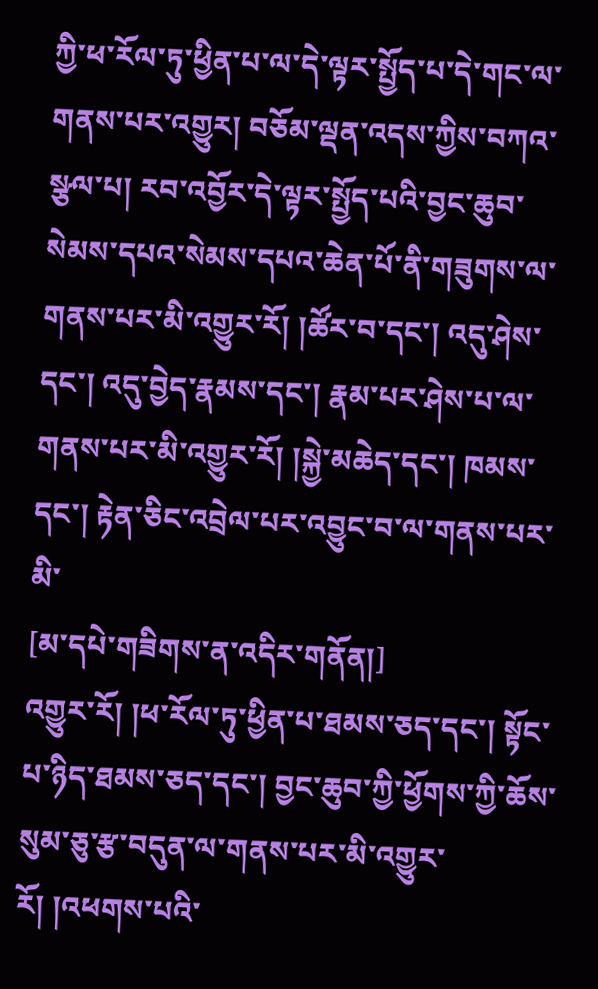ཀྱི་ཕ་རོལ་ཏུ་ཕྱིན་པ་ལ་དེ་ལྟར་སྤྱོད་པ་དེ་གང་ལ་གནས་པར་འགྱུར། བཅོམ་ལྡན་འདས་ཀྱིས་བཀའ་སྩལ་པ། རབ་འབྱོར་དེ་ལྟར་སྤྱོད་པའི་བྱང་ཆུབ་སེམས་དཔའ་སེམས་དཔའ་ཆེན་པོ་ནི་གཟུགས་ལ་གནས་པར་མི་འགྱུར་རོ། །ཚོར་བ་དང་། འདུ་ཤེས་དང་། འདུ་བྱེད་རྣམས་དང་། རྣམ་པར་ཤེས་པ་ལ་གནས་པར་མི་འགྱུར་རོ། །སྐྱེ་མཆེད་དང་། ཁམས་དང་། རྟེན་ཅིང་འབྲེལ་པར་འབྱུང་བ་ལ་གནས་པར་མི་
[མ་དཔེ་གཟིགས་ན་འདིར་གནོན།]
འགྱུར་རོ། །ཕ་རོལ་ཏུ་ཕྱིན་པ་ཐམས་ཅད་དང་། སྟོང་པ་ཉིད་ཐམས་ཅད་དང་། བྱང་ཆུབ་ཀྱི་ཕྱོགས་ཀྱི་ཆོས་སུམ་ཅུ་རྩ་བདུན་ལ་གནས་པར་མི་འགྱུར་རོ། །འཕགས་པའི་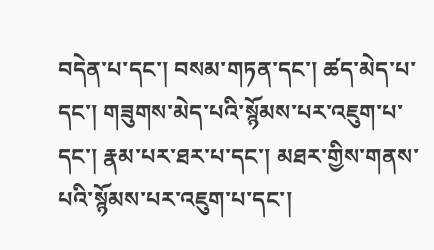བདེན་པ་དང་། བསམ་གཏན་དང་། ཚད་མེད་པ་དང་། གཟུགས་མེད་པའི་སྙོམས་པར་འཇུག་པ་དང་། རྣམ་པར་ཐར་པ་དང་། མཐར་གྱིས་གནས་པའི་སྙོམས་པར་འཇུག་པ་དང་།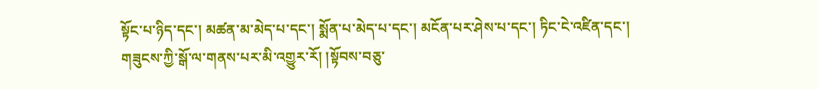སྟོང་པ་ཉིད་དང་། མཚན་མ་མེད་པ་དང་། སྨོན་པ་མེད་པ་དང་། མངོན་པར་ཤེས་པ་དང་། ཏིང་ངེ་འཛིན་དང་། གཟུངས་ཀྱི་སྒོ་ལ་གནས་པར་མི་འགྱུར་རོ། །སྟོབས་བཅུ་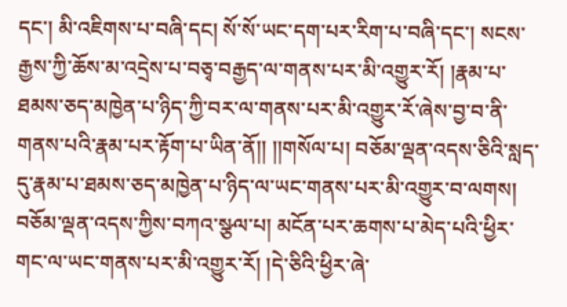དང་། མི་འཇིགས་པ་བཞི་དང། སོ་སོ་ཡང་དག་པར་རིག་པ་བཞི་དང་། སངས་རྒྱས་ཀྱི་ཆོས་མ་འདྲེས་པ་བཅྭ་བརྒྱད་ལ་གནས་པར་མི་འགྱུར་རོ། །རྣམ་པ་ཐམས་ཅད་མཁྱེན་པ་ཉིད་ཀྱི་བར་ལ་གནས་པར་མི་འགྱུར་རོ་ཞེས་བྱ་བ་ནི་གནས་པའི་རྣམ་པར་རྟོག་པ་ཡིན་ནོ།། །།གསོལ་པ། བཅོམ་ལྡན་འདས་ཅིའི་སླད་དུ་རྣམ་པ་ཐམས་ཅད་མཁྱེན་པ་ཉིད་ལ་ཡང་གནས་པར་མི་འགྱུར་བ་ལགས། བཅོམ་ལྡན་འདས་ཀྱིས་བཀའ་སྩལ་པ། མངོན་པར་ཆགས་པ་མེད་པའི་ཕྱིར་གང་ལ་ཡང་གནས་པར་མི་འགྱུར་རོ། །དེ་ཅིའི་ཕྱིར་ཞེ་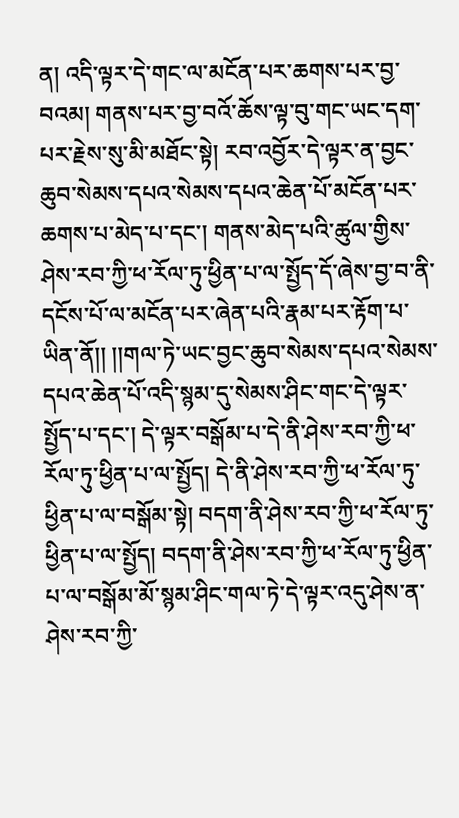ན། འདི་ལྟར་དེ་གང་ལ་མངོན་པར་ཆགས་པར་བྱ་བའམ། གནས་པར་བྱ་བའོ་ཆོས་ལྟ་བུ་གང་ཡང་དག་པར་རྗེས་སུ་མི་མཐོང་སྟེ། རབ་འབྱོར་དེ་ལྟར་ན་བྱང་ཆུབ་སེམས་དཔའ་སེམས་དཔའ་ཆེན་པོ་མངོན་པར་ཆགས་པ་མེད་པ་དང་། གནས་མེད་པའི་ཚུལ་གྱིས་ཤེས་རབ་ཀྱི་ཕ་རོལ་ཏུ་ཕྱིན་པ་ལ་སྤྱོད་དོ་ཞེས་བྱ་བ་ནི་དངོས་པོ་ལ་མངོན་པར་ཞེན་པའི་རྣམ་པར་རྟོག་པ་ཡིན་ནོ།། །།གལ་ཏེ་ཡང་བྱང་ཆུབ་སེམས་དཔའ་སེམས་དཔའ་ཆེན་པོ་འདི་སྙམ་དུ་སེམས་ཤིང་གང་དེ་ལྟར་སྤྱོད་པ་དང་། དེ་ལྟར་བསྒོམ་པ་དེ་ནི་ཤེས་རབ་ཀྱི་ཕ་རོལ་ཏུ་ཕྱིན་པ་ལ་སྤྱོད། དེ་ནི་ཤེས་རབ་ཀྱི་ཕ་རོལ་ཏུ་ཕྱིན་པ་ལ་བསྒོམ་སྟེ། བདག་ནི་ཤེས་རབ་ཀྱི་ཕ་རོལ་ཏུ་ཕྱིན་པ་ལ་སྤྱོད། བདག་ནི་ཤེས་རབ་ཀྱི་ཕ་རོལ་ཏུ་ཕྱིན་པ་ལ་བསྒོམ་མོ་སྙམ་ཤིང་གལ་ཏེ་དེ་ལྟར་འདུ་ཤེས་ན་ཤེས་རབ་ཀྱི་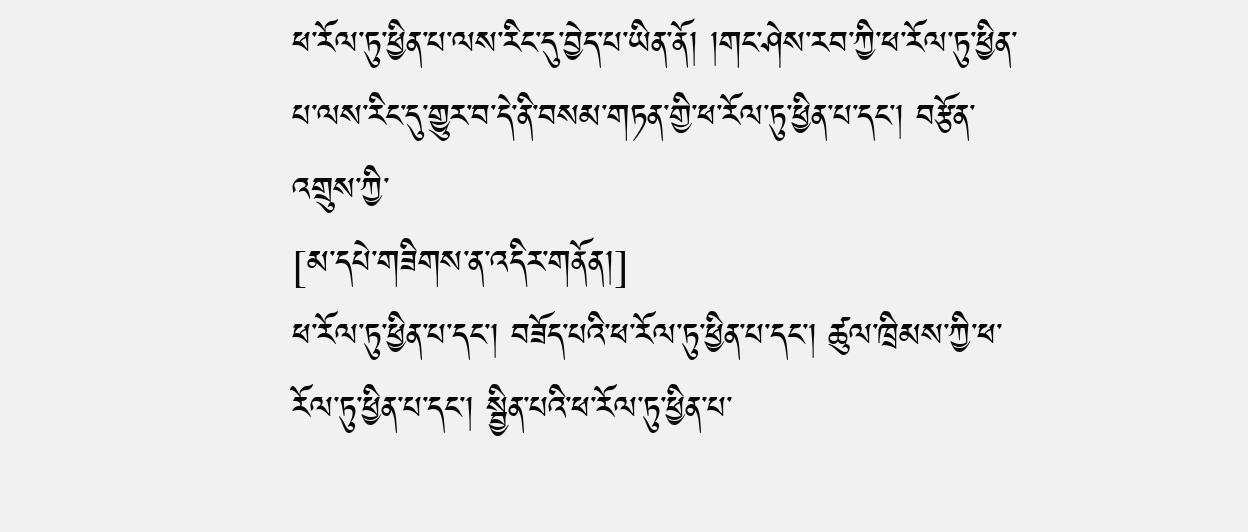ཕ་རོལ་ཏུ་ཕྱིན་པ་ལས་རིང་དུ་བྱེད་པ་ཡིན་ནོ། །གང་ཤེས་རབ་ཀྱི་ཕ་རོལ་ཏུ་ཕྱིན་པ་ལས་རིང་དུ་གྱུར་བ་དེ་ནི་བསམ་གཏན་གྱི་ཕ་རོལ་ཏུ་ཕྱིན་པ་དང་། བརྩོན་འགྲུས་ཀྱི་
[མ་དཔེ་གཟིགས་ན་འདིར་གནོན།]
ཕ་རོལ་ཏུ་ཕྱིན་པ་དང་། བཟོད་པའི་ཕ་རོལ་ཏུ་ཕྱིན་པ་དང་། ཚུལ་ཁྲིམས་ཀྱི་ཕ་རོལ་ཏུ་ཕྱིན་པ་དང་། སྦྱིན་པའི་ཕ་རོལ་ཏུ་ཕྱིན་པ་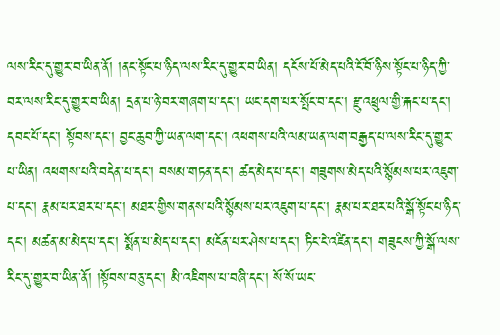ལས་རིང་དུ་གྱུར་བ་ཡིན་ནོ། །ནང་སྟོང་པ་ཉིད་ལས་རིང་དུ་གྱུར་བ་ཡིན། དངོས་པོ་མེད་པའི་ངོ་བོ་ཉིས་སྟོང་པ་ཉིད་ཀྱི་བར་ལས་རིང་དུ་གྱུར་བ་ཡིན། དྲན་པ་ཉེ་བར་གཞག་པ་དང་། ཡང་དག་པར་སྤོང་བ་དང་། རྫུ་འཕྲུལ་གྱི་རྐང་པ་དང་། དབང་པོ་དང་། སྟོབས་དང་། བྱང་ཆུབ་ཀྱི་ཡན་ལག་དང་། འཕགས་པའི་ལམ་ཡན་ལག་བརྒྱད་པ་ལས་རིང་དུ་གྱུར་པ་ཡིན། འཕགས་པའི་བདེན་པ་དང་། བསམ་གཏན་དང་། ཚད་མེད་པ་དང་། གཟུགས་མེད་པའི་སྙོམས་པར་འཇུག་པ་དང་། རྣམ་པར་ཐར་པ་དང་། མཐར་གྱིས་གནས་པའི་སྙོམས་པར་འཇུག་པ་དང་། རྣམ་པར་ཐར་པའི་སྒོ་སྟོང་པ་ཉིད་དང་། མཚན་མ་མེད་པ་དང་། སྨོན་པ་མེད་པ་དང་། མངོན་པར་ཤེས་པ་དང་། ཏིང་ངེ་འཛིན་དང་། གཟུངས་ཀྱི་སྒོ་ལས་རིང་དུ་གྱུར་བ་ཡིན་ནོ། །སྟོབས་བཅུ་དང་། མི་འཇིགས་པ་བཞི་དང་། སོ་སོ་ཡང་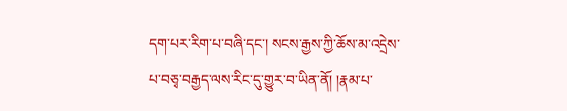དག་པར་རིག་པ་བཞི་དང་། སངས་རྒྱས་ཀྱི་ཆོས་མ་འདྲེས་པ་བཅྭ་བརྒྱད་ལས་རིང་དུ་གྱུར་བ་ཡིན་ནོ། །རྣམ་པ་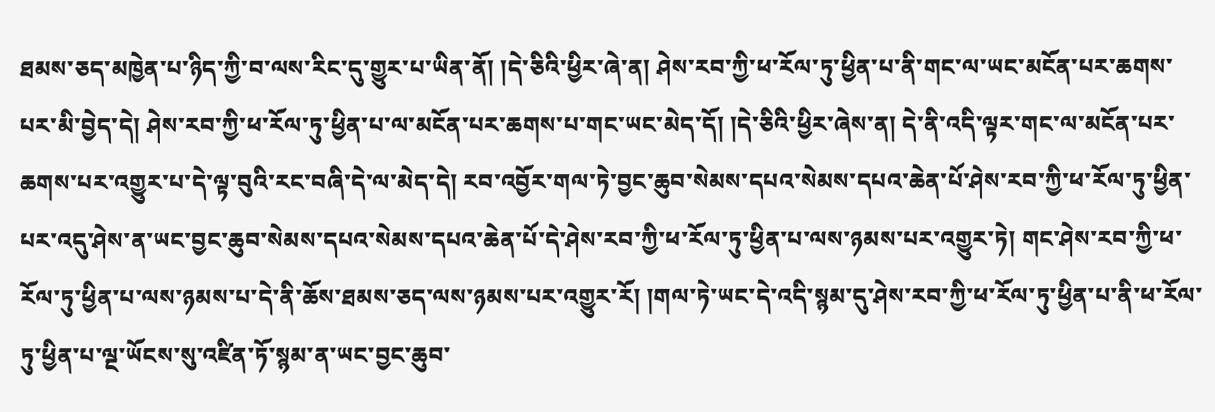ཐམས་ཅད་མཁྱེན་པ་ཉིད་ཀྱི་བ་ལས་རིང་དུ་གྱུར་པ་ཡིན་ནོ། །དེ་ཅིའི་ཕྱིར་ཞེ་ན། ཤེས་རབ་ཀྱི་ཕ་རོལ་ཏུ་ཕྱིན་པ་ནི་གང་ལ་ཡང་མངོན་པར་ཆགས་པར་མི་བྱེད་དེ། ཤེས་རབ་ཀྱི་ཕ་རོལ་ཏུ་ཕྱིན་པ་ལ་མངོན་པར་ཆགས་པ་གང་ཡང་མེད་དོ། །དེ་ཅིའི་ཕྱིར་ཞེས་ན། དེ་ནི་འདི་ལྟར་གང་ལ་མངོན་པར་ཆགས་པར་འགྱུར་པ་དེ་ལྟ་བུའི་རང་བཞི་དེ་ལ་མེད་དེ། རབ་འབྱོར་གལ་ཏེ་བྱང་ཆུབ་སེམས་དཔའ་སེམས་དཔའ་ཆེན་པོ་ཤེས་རབ་ཀྱི་ཕ་རོལ་ཏུ་ཕྱིན་པར་འདུ་ཤེས་ན་ཡང་བྱང་ཆུབ་སེམས་དཔའ་སེམས་དཔའ་ཆེན་པོ་དེ་ཤེས་རབ་ཀྱི་ཕ་རོལ་ཏུ་ཕྱིན་པ་ལས་ཉམས་པར་འགྱུར་ཏེ། གང་ཤེས་རབ་ཀྱི་ཕ་རོལ་ཏུ་ཕྱིན་པ་ལས་ཉམས་པ་དེ་ནི་ཆོས་ཐམས་ཅད་ལས་ཉམས་པར་འགྱུར་རོ། །གལ་ཏེ་ཡང་དེ་འདི་སྙམ་དུ་ཤེས་རབ་ཀྱི་ཕ་རོལ་ཏུ་ཕྱིན་པ་ནི་ཕ་རོལ་ཏུ་ཕྱིན་པ་ལྔ་ཡོངས་སུ་འཛིན་ཏོ་སྙམ་ན་ཡང་བྱང་ཆུབ་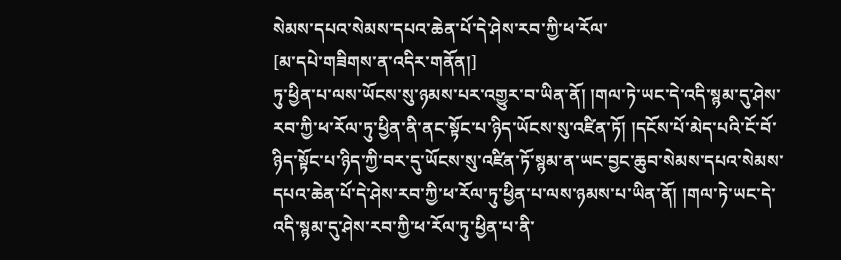སེམས་དཔའ་སེམས་དཔའ་ཆེན་པོ་དེ་ཤེས་རབ་ཀྱི་ཕ་རོལ་
[མ་དཔེ་གཟིགས་ན་འདིར་གནོན།]
ཏུ་ཕྱིན་པ་ལས་ཡོངས་སུ་ཉམས་པར་འགྱུར་བ་ཡིན་ནོ། །གལ་ཏེ་ཡང་དེ་འདི་སྙམ་དུ་ཤེས་རབ་ཀྱི་ཕ་རོལ་ཏུ་ཕྱིན་ནི་ནང་སྟོང་པ་ཉིད་ཡོངས་སུ་འཛིན་ཏོ། །དངོས་པོ་མེད་པའི་ངོ་བོ་ཉིད་སྟོང་པ་ཉིད་ཀྱི་བར་དུ་ཡོངས་སུ་འཛིན་ཏོ་སྙམ་ན་ཡང་བྱང་ཆུབ་སེམས་དཔའ་སེམས་དཔའ་ཆེན་པོ་དེ་ཤེས་རབ་ཀྱི་ཕ་རོལ་ཏུ་ཕྱིན་པ་ལས་ཉམས་པ་ཡིན་ནོ། །གལ་ཏེ་ཡང་དེ་འདི་སྙམ་དུ་ཤེས་རབ་ཀྱི་ཕ་རོལ་ཏུ་ཕྱིན་པ་ནི་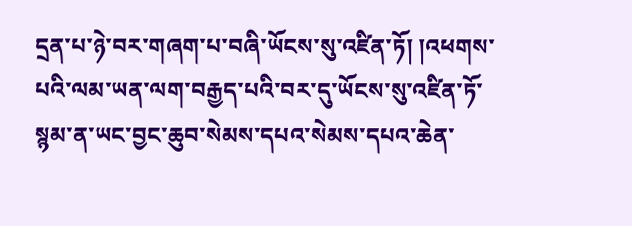དྲན་པ་ཉེ་བར་གཞག་པ་བཞི་ཡོངས་སུ་འཛིན་ཏོ། །འཕགས་པའི་ལམ་ཡན་ལག་བརྒྱད་པའི་བར་དུ་ཡོངས་སུ་འཛིན་ཏོ་སྙམ་ན་ཡང་བྱང་ཆུབ་སེམས་དཔའ་སེམས་དཔའ་ཆེན་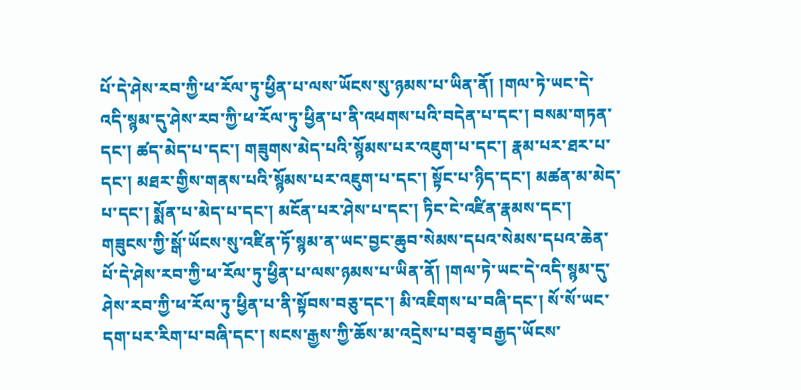པོ་དེ་ཤེས་རབ་ཀྱི་ཕ་རོལ་ཏུ་ཕྱིན་པ་ལས་ཡོངས་སུ་ཉམས་པ་ཡིན་ནོ། །གལ་ཏེ་ཡང་དེ་འདི་སྙམ་དུ་ཤེས་རབ་ཀྱི་ཕ་རོལ་ཏུ་ཕྱིན་པ་ནི་འཕགས་པའི་བདེན་པ་དང་། བསམ་གཏན་དང་། ཚད་མེད་པ་དང་། གཟུགས་མེད་པའི་སྙོམས་པར་འཇུག་པ་དང་། རྣམ་པར་ཐར་པ་དང་། མཐར་གྱིས་གནས་པའི་སྙོམས་པར་འཇུག་པ་དང་། སྟོང་པ་ཉིད་དང་། མཚན་མ་མེད་པ་དང་། སྨོན་པ་མེད་པ་དང་། མངོན་པར་ཤེས་པ་དང་། ཏིང་ངེ་འཛིན་རྣམས་དང་། གཟུངས་ཀྱི་སྒོ་ཡོངས་སུ་འཛིན་ཏོ་སྙམ་ན་ཡང་བྱང་ཆུབ་སེམས་དཔའ་སེམས་དཔའ་ཆེན་པོ་དེ་ཤེས་རབ་ཀྱི་ཕ་རོལ་ཏུ་ཕྱིན་པ་ལས་ཉམས་པ་ཡིན་ནོ། །གལ་ཏེ་ཡང་དེ་འདི་སྙམ་དུ་ཤེས་རབ་ཀྱི་ཕ་རོལ་ཏུ་ཕྱིན་པ་ནི་སྟོབས་བཅུ་དང་། མི་འཇིགས་པ་བཞི་དང་། སོ་སོ་ཡང་དག་པར་རིག་པ་བཞི་དང་། སངས་རྒྱས་ཀྱི་ཆོས་མ་འདྲེས་པ་བཅྭ་བརྒྱད་ཡོངས་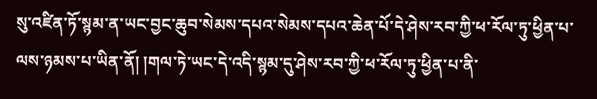སུ་འཛིན་ཏོ་སྙམ་ན་ཡང་བྱང་ཆུབ་སེམས་དཔའ་སེམས་དཔའ་ཆེན་པོ་དེ་ཤེས་རབ་ཀྱི་ཕ་རོལ་ཏུ་ཕྱིན་པ་ལས་ཉམས་པ་ཡིན་ནོ། །གལ་ཏེ་ཡང་དེ་འདི་སྙམ་དུ་ཤེས་རབ་ཀྱི་ཕ་རོལ་ཏུ་ཕྱིན་པ་ནི་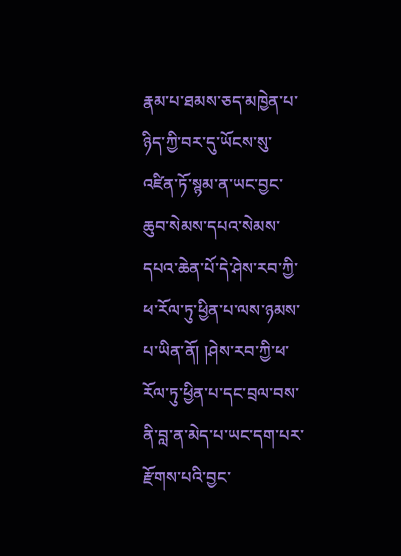རྣམ་པ་ཐམས་ཅད་མཁྱེན་པ་ཉིད་ཀྱི་བར་དུ་ཡོངས་སུ་འཛིན་ཏོ་སྙམ་ན་ཡང་བྱང་ཆུབ་སེམས་དཔའ་སེམས་དཔའ་ཆེན་པོ་དེ་ཤེས་རབ་ཀྱི་ཕ་རོལ་ཏུ་ཕྱིན་པ་ལས་ཉམས་པ་ཡིན་ནོ། །ཤེས་རབ་ཀྱི་ཕ་རོལ་ཏུ་ཕྱིན་པ་དང་བྲལ་བས་ནི་བླ་ན་མེད་པ་ཡང་དག་པར་རྫོགས་པའི་བྱང་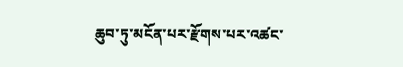ཆུབ་ཏུ་མངོན་པར་རྫོགས་པར་འཚང་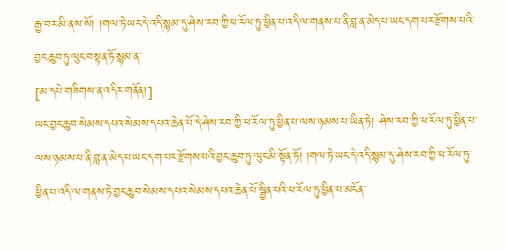རྒྱ་བར་མི་ནས་སོ། །གལ་ཏེ་ཡང་དེ་འདི་སྙམ་དུ་ཤེས་རབ་ཀྱི་ཕ་རོལ་ཏུ་ཕྱིན་པ་འདི་ལ་གནས་པ་ནི་བླ་ན་མེད་པ་ཡང་དག་པར་རྫོགས་པའི་བྱང་ཆུབ་ཏུ་ལུང་བསྟན་ཏོ་སྙམ་ན་
[མ་དཔེ་གཟིགས་ན་འདིར་གནོན།]
ཡང་བྱང་ཆུབ་སེམས་དཔའ་སེམས་དཔའ་ཆེན་པོ་དེ་ཤེས་རབ་ཀྱི་ཕ་རོལ་ཏུ་ཕྱིན་པ་ལས་ཉམས་པ་ཡིན་ཏེ། ཤེས་རབ་ཀྱི་ཕ་རོལ་ཏུ་ཕྱིན་པ་ལས་ཉམས་པ་ནི་བླ་ན་མེད་པ་ཡང་དག་པར་རྫོགས་པའི་བྱང་ཆུབ་ཏུ་ལུང་མི་སྟོན་ཏོ། །གལ་ཏེ་ཡང་དེ་འདི་སྙམ་དུ་ཤེས་རབ་ཀྱི་ཕ་རོལ་ཏུ་ཕྱིན་པ་འདི་ལ་གནས་ཏེ་བྱང་ཆུབ་སེམས་དཔའ་སེམས་དཔའ་ཆེན་པོ་སྦྱིན་པའི་ཕ་རོལ་ཏུ་ཕྱིན་པ་མངོན་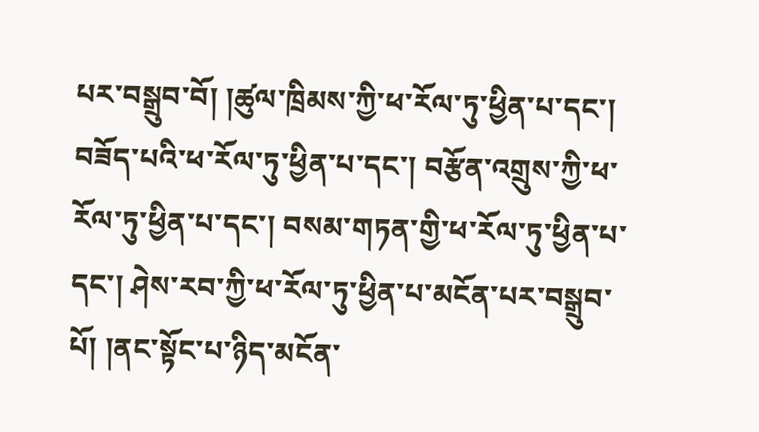པར་བསྒྲུབ་བོ། །ཚུལ་ཁྲིམས་ཀྱི་ཕ་རོལ་ཏུ་ཕྱིན་པ་དང་། བཟོད་པའི་ཕ་རོལ་ཏུ་ཕྱིན་པ་དང་། བརྩོན་འགྲུས་ཀྱི་ཕ་རོལ་ཏུ་ཕྱིན་པ་དང་། བསམ་གཏན་གྱི་ཕ་རོལ་ཏུ་ཕྱིན་པ་དང་། ཤེས་རབ་ཀྱི་ཕ་རོལ་ཏུ་ཕྱིན་པ་མངོན་པར་བསྒྲུབ་པོ། །ནང་སྟོང་པ་ཉིད་མངོན་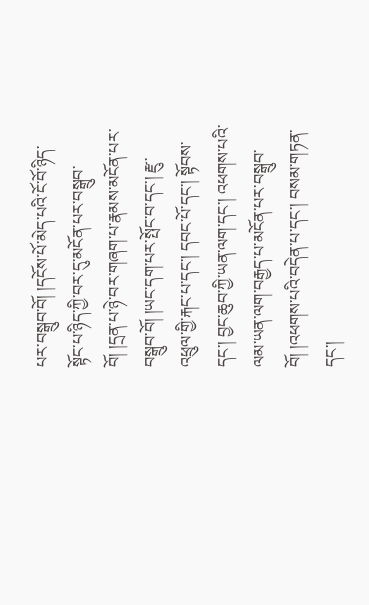པར་བསྒྲུབ་བོ། །དངོས་པོ་མེད་པའི་ངོ་བོ་ཉིད་སྟོང་པ་ཉིད་ཀྱི་བར་དུ་མངོན་པར་བསྒྲུབ་བོ། །དྲན་པ་ཉེ་བར་གཞག་པ་རྣམས་མངོན་པར་བསྒྲུབ་བོ། །ཡང་དག་པར་སྤོང་བ་དང་། རྫུ་འཕྲུལ་གྱི་རྐང་པ་དང་། དབང་པོ་དང་། སྟོབས་དང་། བྱང་ཆུབ་ཀྱི་ཡན་ལག་དང་། འཕགས་པའི་ལམ་ཡན་ལག་བརྒྱད་པ་མངོན་པར་བསྒྲུབ་བོ། །འཕགས་པའི་བདེན་པ་དང་། བསམ་གཏན་དང་།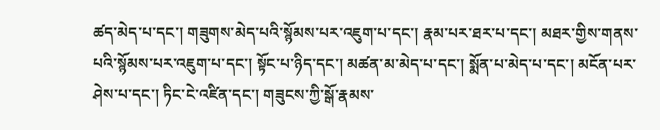ཚད་མེད་པ་དང་། གཟུགས་མེད་པའི་སྙོམས་པར་འཇུག་པ་དང་། རྣམ་པར་ཐར་པ་དང་། མཐར་གྱིས་གནས་པའི་སྙོམས་པར་འཇུག་པ་དང་། སྟོང་པ་ཉིད་དང་། མཚན་མ་མེད་པ་དང་། སྨོན་པ་མེད་པ་དང་། མངོན་པར་ཤེས་པ་དང་། ཏིང་ངེ་འཛིན་དང་། གཟུངས་ཀྱི་སྒོ་རྣམས་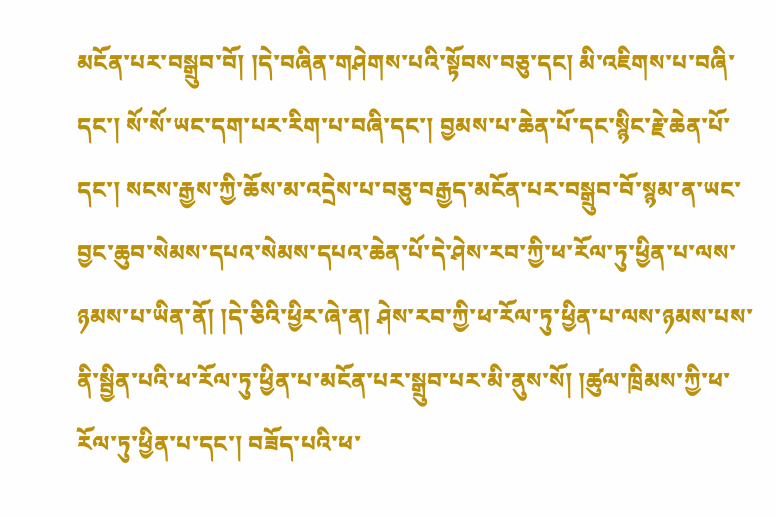མངོན་པར་བསྒྲུབ་བོ། །དེ་བཞིན་གཤེགས་པའི་སྟོབས་བཅུ་དང། མི་འཇིགས་པ་བཞི་དང་། སོ་སོ་ཡང་དག་པར་རིག་པ་བཞི་དང་། བྱམས་པ་ཆེན་པོ་དང་སྙིང་རྗེ་ཆེན་པོ་དང་། སངས་རྒྱས་ཀྱི་ཆོས་མ་འདྲེས་པ་བཅུ་བརྒྱད་མངོན་པར་བསྒྲུབ་བོ་སྙམ་ན་ཡང་བྱང་ཆུབ་སེམས་དཔའ་སེམས་དཔའ་ཆེན་པོ་དེ་ཤེས་རབ་ཀྱི་ཕ་རོལ་ཏུ་ཕྱིན་པ་ལས་ཉམས་པ་ཡིན་ནོ། །དེ་ཅིའི་ཕྱིར་ཞེ་ན། ཤེས་རབ་ཀྱི་ཕ་རོལ་ཏུ་ཕྱིན་པ་ལས་ཉམས་པས་ནི་སྦྱིན་པའི་ཕ་རོལ་ཏུ་ཕྱིན་པ་མངོན་པར་སྒྲུབ་པར་མི་ནུས་སོ། །ཚུལ་ཁྲིམས་ཀྱི་ཕ་རོལ་ཏུ་ཕྱིན་པ་དང་། བཟོད་པའི་ཕ་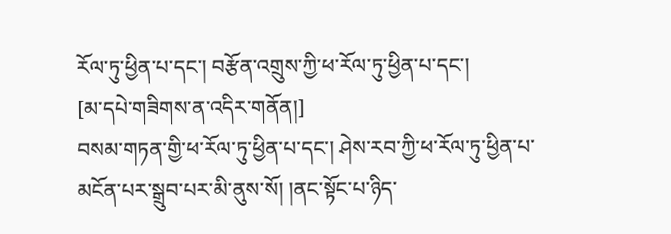རོལ་ཏུ་ཕྱིན་པ་དང་། བརྩོན་འགྲུས་ཀྱི་ཕ་རོལ་ཏུ་ཕྱིན་པ་དང་།
[མ་དཔེ་གཟིགས་ན་འདིར་གནོན།]
བསམ་གཏན་གྱི་ཕ་རོལ་ཏུ་ཕྱིན་པ་དང་། ཤེས་རབ་ཀྱི་ཕ་རོལ་ཏུ་ཕྱིན་པ་མངོན་པར་སྒྲུབ་པར་མི་ནུས་སོ། །ནང་སྟོང་པ་ཉིད་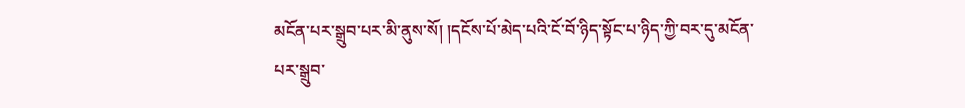མངོན་པར་སྒྲུབ་པར་མི་ནུས་སོ། །དངོས་པོ་མེད་པའི་ངོ་བོ་ཉིད་སྟོང་པ་ཉིད་ཀྱི་བར་དུ་མངོན་པར་སྒྲུབ་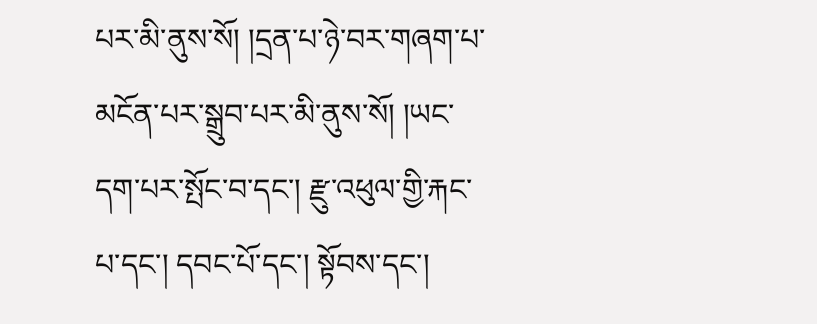པར་མི་ནུས་སོ། །དྲན་པ་ཉེ་བར་གཞག་པ་མངོན་པར་སྒྲུབ་པར་མི་ནུས་སོ། །ཡང་དག་པར་སྤོང་བ་དང་། རྫུ་འཕུལ་གྱི་རྐང་པ་དང་། དབང་པོ་དང་། སྟོབས་དང་།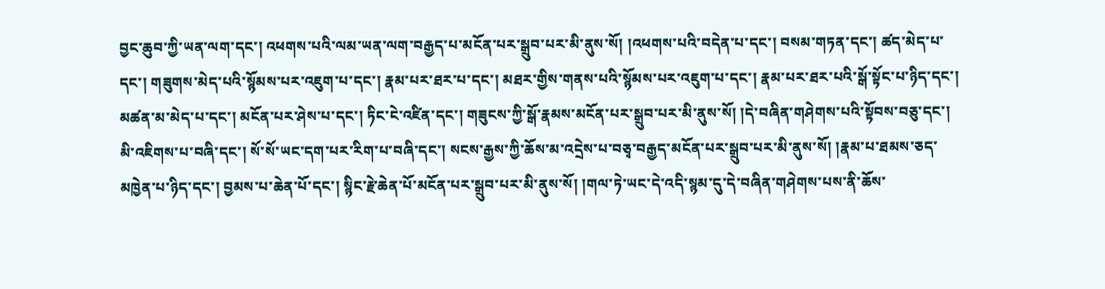བྱང་ཆུབ་ཀྱི་ཡན་ལག་དང་། འཕགས་པའི་ལམ་ཡན་ལག་བརྒྱད་པ་མངོན་པར་སྒྲུབ་པར་མི་ནུས་སོ། །འཕགས་པའི་བདེན་པ་དང་། བསམ་གཏན་དང་། ཚད་མེད་པ་དང་། གཟུགས་མེད་པའི་སྙོམས་པར་འཇུག་པ་དང་། རྣམ་པར་ཐར་པ་དང་། མཐར་གྱིས་གནས་པའི་སྙོམས་པར་འཇུག་པ་དང་། རྣམ་པར་ཐར་པའི་སྒོ་སྟོང་པ་ཉིད་དང་། མཚན་མ་མེད་པ་དང་། མངོན་པར་ཤེས་པ་དང་། ཏིང་ངེ་འཛིན་དང་། གཟུངས་ཀྱི་སྒོ་རྣམས་མངོན་པར་སྒྲུབ་པར་མི་ནུས་སོ། །དེ་བཞིན་གཤེགས་པའི་སྟོབས་བཅུ་དང་། མི་འཇིགས་པ་བཞི་དང་། སོ་སོ་ཡང་དག་པར་རིག་པ་བཞི་དང་། སངས་རྒྱས་ཀྱི་ཆོས་མ་འདྲེས་པ་བཅྭ་བརྒྱད་མངོན་པར་སྒྲུབ་པར་མི་ནུས་སོ། །རྣམ་པ་ཐམས་ཅད་མཁྱེན་པ་ཉིད་དང་། བྱམས་པ་ཆེན་པོ་དང་། སྙིང་རྗེ་ཆེན་པོ་མངོན་པར་སྒྲུབ་པར་མི་ནུས་སོ། །གལ་ཏེ་ཡང་དེ་འདི་སྙམ་དུ་དེ་བཞིན་གཤེགས་པས་ནི་ཆོས་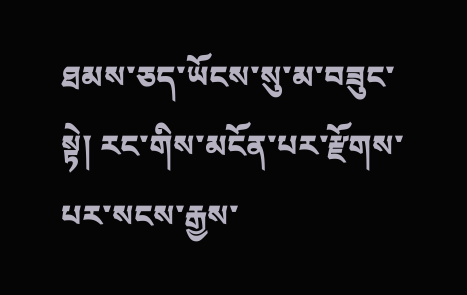ཐམས་ཅད་ཡོངས་སུ་མ་བཟུང་སྟེ། རང་གིས་མངོན་པར་རྫོགས་པར་སངས་རྒྱས་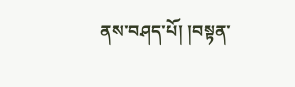ནས་བཤད་པོ། །བསྟན་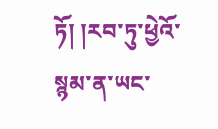ཏོ། །རབ་ཏུ་ཕྱེའོ་སྙམ་ན་ཡང་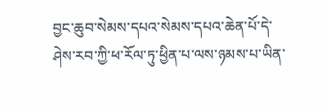བྱང་ཆུབ་སེམས་དཔའ་སེམས་དཔའ་ཆེན་པོ་དེ་ཤེས་རབ་ཀྱི་ཕ་རོལ་ཏུ་ཕྱིན་པ་ལས་ཉམས་པ་ཡིན་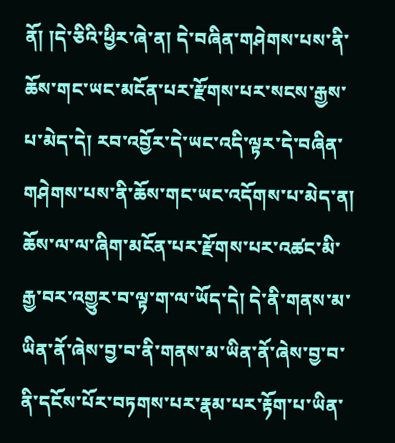ནོ། །དེ་ཅིའི་ཕྱིར་ཞེ་ན། དེ་བཞིན་གཤེགས་པས་ནི་ཆོས་གང་ཡང་མངོན་པར་རྫོགས་པར་སངས་རྒྱས་པ་མེད་དེ། རབ་འབྱོར་དེ་ཡང་འདི་ལྟར་དེ་བཞིན་གཤེགས་པས་ནི་ཆོས་གང་ཡང་འདོགས་པ་མེད་ན། ཆོས་ལ་ལ་ཞིག་མངོན་པར་རྫོགས་པར་འཚང་མི་རྒྱ་བར་འགྱུར་བ་ལྟ་ག་ལ་ཡོད་དེ། དེ་ནི་གནས་མ་ཡིན་ནོ་ཞེས་བྱ་བ་ནི་གནས་མ་ཡིན་ནོ་ཞེས་བྱ་བ་ནི་དངོས་པོར་བཏགས་པར་རྣམ་པར་རྟོག་པ་ཡིན་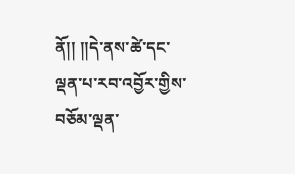ནོ།། །།དེ་ནས་ཚེ་དང་ལྡན་པ་རབ་འབྱོར་གྱིས་བཅོམ་ལྡན་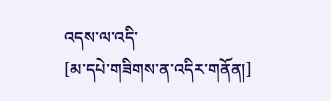འདས་ལ་འདི་
[མ་དཔེ་གཟིགས་ན་འདིར་གནོན།]